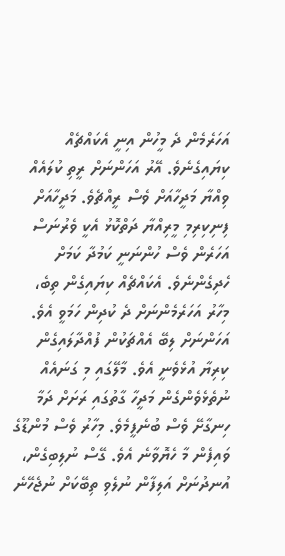އަހަރެމެން ދެ މީހުން އިނީ އެކައްޗެއް ކިޔައިގެނެވެ. އޭރު އަހަންނަށް ރީތި ކުލައެއް ވިއްޔާ މަދީހާއަށް ވެސް ރީއްޗެވެ. މަދީހާއަށް ފިނިކިރިމި މީރިއްޔާ ދަތްކޮޅު އެކީ ވެރުނަސް އަހަރެން ވެސް ހުންނަނީ ކަމުދާ ކަމަށް ހެދިގެންނެވެ. އެކައްޗެއް ކިޔައިގެން ތިބެ، މިހާރު އަހަރެމެންނަށް ދެ ކުދިން ހަމަވީ އެވެ. އަހަންނަށް ލިބޭ އެއްޗަކުން ފުއްދާލައިގެން ކިރިޔާ އުޅެވެނީ އެވެ. މާލޭގައި މި ގަނައެއް ނުތެޅެވެންގެން މަދީހާ ގާތުގައި ރަށަށް ދަމާ ހިނގާށޭ ވެސް ބުނެފީމެވެ. މިހާރު ވެސް މުންޑޫގެ ވައިފެން މާ ހެޔޮވާނެ އެވެ. ގޭސް ނުލިބިގެން، އުނދުނަށް އަލިފާން ނުލެވި ތިބޭކަށް ނުޖެހޭނެ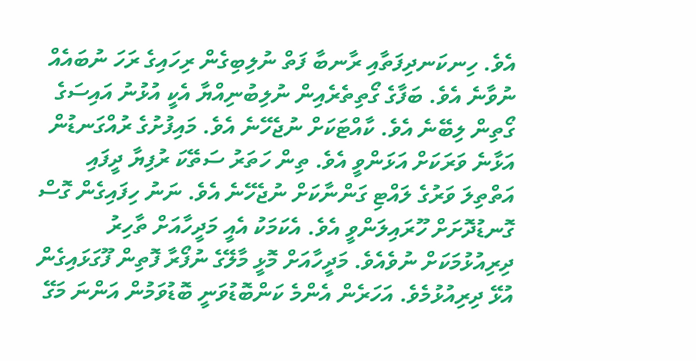އެވެ. ހިނކަނދިފަތާއި ރާނބާ ފަތް ނުލިބިގެން ރިހައިގެ ރަހަ ނުބައެއް ނުވާނެ އެވެ. ބަފާގެ ގޯތިތެރެއިން ނުލިބުނިއްޔާ އެކީ އުޅުނު އައިސަގެ ގޯތިން ލިބޭނެ އެވެ. ކާއްޓަކަށް ނުޖެހޭނެ އެވެ. މައިފުށުގެ ރުއްގަނޑުން އަޅާނެ ވަރަކަށް އަޅަންވީ އެވެ. ތިން ހަތަރު ސަތޭކަ ރުފިޔާ ދީފައި އަތްތިލަ ވަރުގެ ލައްޓި ގަންނާކަށް ނުޖެހޭނެ އެވެ. ނަނު ހިފައިގެން ގޮސް ގޮނޑުދޮށަށް ހޫރައިލަންވީ އެވެ. އެކަމަކު އެއީ މަދީހާއަށް ތާހިރު ދިރިއުޅުމަކަށް ނުވެއެވެ. މަދީހާއަށް މޮޅީ މާލޭގެ ނުފޯރާ ފޮތިން ފޫގަޅައިގެން އުޅޭ ދިރިއުޅުމެވެ. އަހަރެން އެންމެ ކަންބޮޑުވަނީ ބޮޑުވަމުން އަންނަ މަގޭ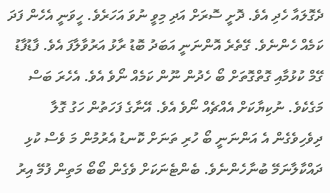ދެގޮލައާ ހެދި އެވެ. ދޮށީ ސޮރަށް އަދި މިވީ ނުވަ އަހަރެވެ. ހީވަނީ އެހެން ފަދަ ކަމެއް ހެންނެވެ. ގޭތެރެ އޮންނަނީ އަބަދު ބޮޑު ރާޅު އަރުވާލާފަ އެވެ. ފާޑުފާޑު ގޭމް ކުޅުމާއި ގޮތްގޮތަށް ބޯ ހެދުން ނޫން ކަމެއް ނޯވެ އެވެ. އެހެރަ ބަސް މަގެކެވެ. ނުކިޔާކަށް އެއްޗެއް ނޯވެ އެވެ. އޭނާގެ ފަހަތުން ހަގު ގޮލާ ދިވެހިވެގެން އެ އަންނަނީ ބޯ ހުރި ތަނަށް ކޮނޑު އެރުމުން މަ ވެސް ކުޅި ދައްކާލާނަމޭ ބުނާހެންނެވެ. ބެންޓެނަކަށް ވެގެން ބޯބޯ މަތިން ފުމޭ އިރު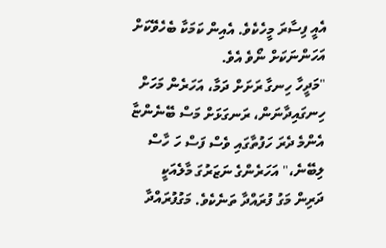އެއީ ފިސާރަ މީހެކެވެ. އެއިން ކަމަކާ ބެހެވޭކަށް އަހަންނަކަށް ނޯވެ އެވެ.
"މަދީހާ ހިނގާ ރަށަށް ދަމާ، އަހަރެން މަހަށް ހިނގައިދާނަން، ރަނގަޅަށް މަސް ބޭނެންޏާ އެންމެ ދެރަ ހަފުތާގައި ވެސް ފަސް ހަ ހާސް ލިބޭނެ،" އަހަރެންގެ ނަޒަރުގަ މާލެއަކީ ދަރިން މަގު ފުރައްދާ ތަނެކެވެ. މަގުފުރައްދާ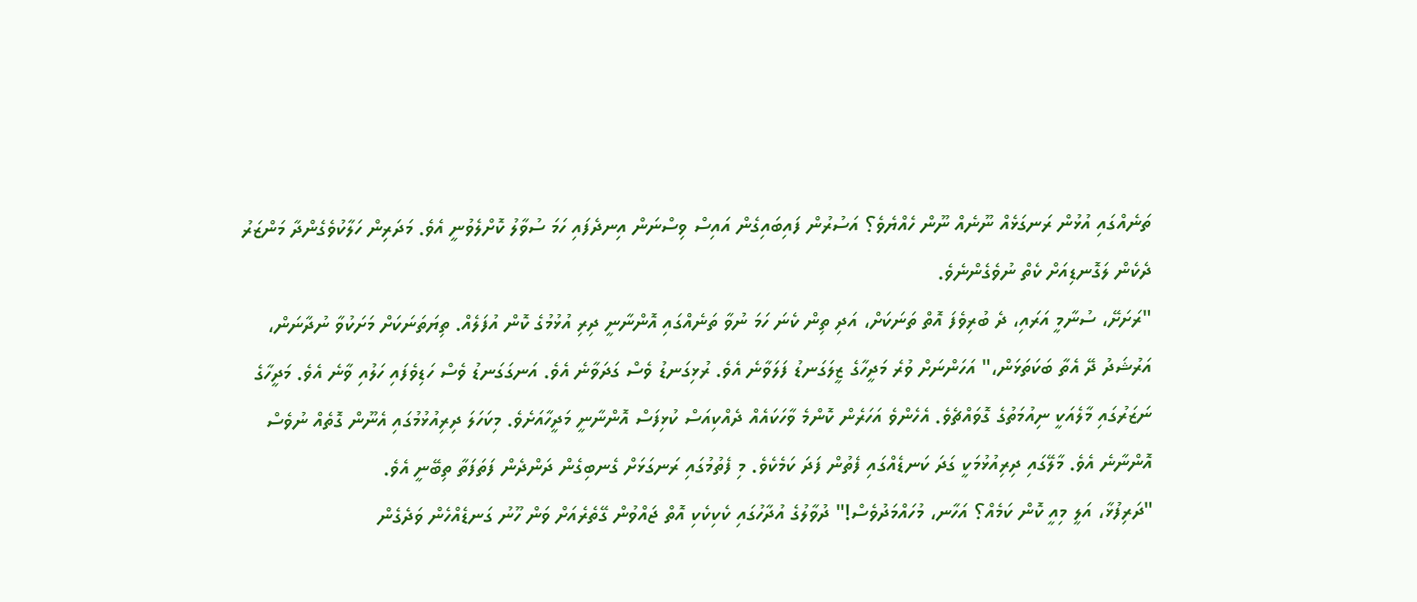ތަނެއްގައި އުޅުން ރަނގަޅެއް ނޫނެއް ނޫން ހެއްޔެވެ؟ އަސުރުން ފައިބައިގެން އައިސް ވިސްނަން އިނދެފައި ހަމަ ސުވާލު ކޮށްލެވުނީ އެވެ. މަދަރިން ހަލާކުވެގެންދާ މަންޒަރު ދެކެން ލަގޮނޑިއަށް ކެތް ނުވެގެންނެވެ.
"ރަށަށޭ، ސުނާމީ އަރައި، ދެ ބުރިވެފަ އޮތް ތަނަކަށް، އަދި ތިން ކެނަ ހަމަ ނުވާ ތަނެއްގައި އޮންނާނީ ދިރި އުޅުމުގެ ކޮން އުފަލެއް. ތިޔަތަނަކަށް މަށަކުވާ ނުދާނަން، އަރުޝަދު ދޭ އެތާ ބަކަތަޅަން،" އަހަންނަށް ވުރެ މަދީހާގެ ޒީލަގަނޑު ފަލަވާނެ އެވެ. ރުޅިގަނޑު ވެސް ގަދަވާނެ އެވެ. އަނގަގަނޑު ވެސް ހަޑިވެފައި ހަލުއި ވާނެ އެވެ. މަދީހާގެ ނަޒަރުގައި މާލެއަކީ ނިއުމަތުގެ ގޮވައްޗެވެ. އެހެންވެ އަހަރެން ކޮންމެ ވާހަކައެއް ދެއްކިއަސް ކުޅިފަސް އޮންނާނީ މަދީހާއަށެވެ. މިކަހަލަ ދިރިއުޅުމުގައި އެނޫން ގޮތެއް ނުވެސް އޮންނާނެ އެވެ. މާލޭގައި ދިރިއުޅުމަކީ ގަދަ ކަނޑެއްގައި ފެތުން ފަދަ ކަމެކެވެ. މި ފެތުމުގައި ރަނގަޅަށް ގެނބިގެން ދަންދެން ފަތަފަތާ ތިބޭނީ އެވެ.
"ދަރިފުޅާ، އަލީ މިއީ ކޮން ކަމެއް؟ އަހާނ، މުހައްމަދުވެސް!" ދުވާލުގެ އުދާހުގައި ކެކިކެކި އޮތް ޖައްވުން ގޭތެރެއަށް ވަން ހޫނު ގަނޑެއްހެން ވަދެގެން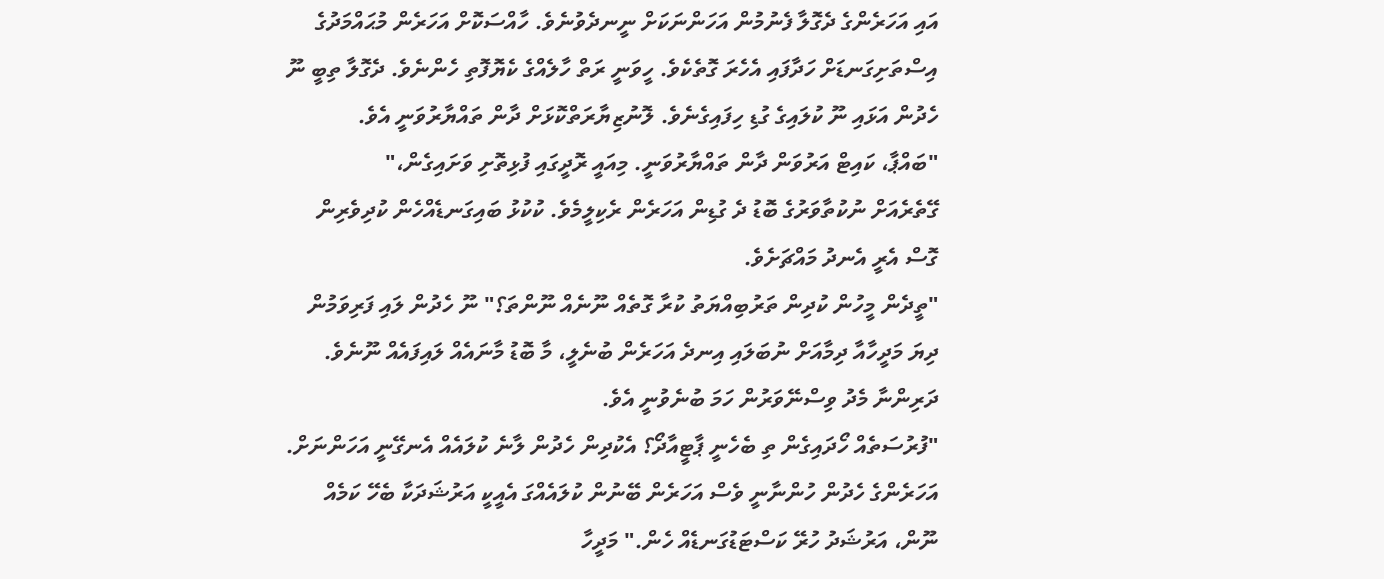އައި އަހަރެންގެ ދެގޮލާ ފެނުމުން އަހަންނަކަށް ނީނދެވުނެވެ. ހާއްސަކޮށް އަހަރެން މުޙައްމަދުގެ އިސްތަށިގަނޑަށް ހަދާފައި އެހެރަ ގޮތެކެވެ. ހީވަނީ ރަތް ހާލެއްގެ ކެޔޮފޮތި ހެންނެވެ. ދެގޮލާ ތިބީ ނޫ ހެދުން އަޅައި ނޫ ކުލައިގެ ގުޑި ހިފައިގެނެވެ. ލޮނުޒިޔާރަތްކޮޅަށް ދާން ތައްޔާރުވަނީ އެވެ.
"ބައްޕާ، ކައިޓް އަރުވަން ދާން ތައްޔާރުވަނީ. މިއައީ ރޮދީގައި ފުޅިތޮށި ވަށައިގެން،"
ގޭތެރެއަށް ނުކުތާވަރުގެ ބޮޑު ދެ ގުޑިން އަހަރެން ރެކިލީމެވެ. ކުކުޅު ބައިގަނޑެއްހެން ކުދިވެރިން ގޮސް އެރީ އެނދު މައްޗަށެވެ.
"ތީދެން މީހުން ކުދިން ތަރުބިއްޔަތު ކުރާ ގޮތެއް ނޫނެއް ނޫންތަ؟" ނޫ ހެދުން ލައި ފަރިވަމުން ދިޔަ މަދީހާއާ ދިމާއަށް ނުބަލައި އިނދެ އަހަރެން ބުނެލީ، މާ ބޮޑު މާނައެއް ލައިފައެއް ނޫނެވެ. ދަރިންނާ މެދު ވިސްނޭވަރުން ހަމަ ބުނެވުނީ އެވެ.
"ފުރުސަތެއް ހޯދައިގެން ތި ބެހެނީ ޕާޓީއާދޯ؟ އެކުދިން ހެދުން ލާނެ ކުލައެއް އެނގޭނީ އަހަންނަށް. އަހަރެންގެ ހެދުން ހުންނާނީ ވެސް އަހަރެން ބޭނުން ކުލައެއްގަ އެއީކީ އަރުޝަދަކާ ބެހޭ ކަމެއް ނޫން، އަރުޝަދު ހުރޭ ކަސްޓަޑުގަނޑެއް ހެން." މަދީހާ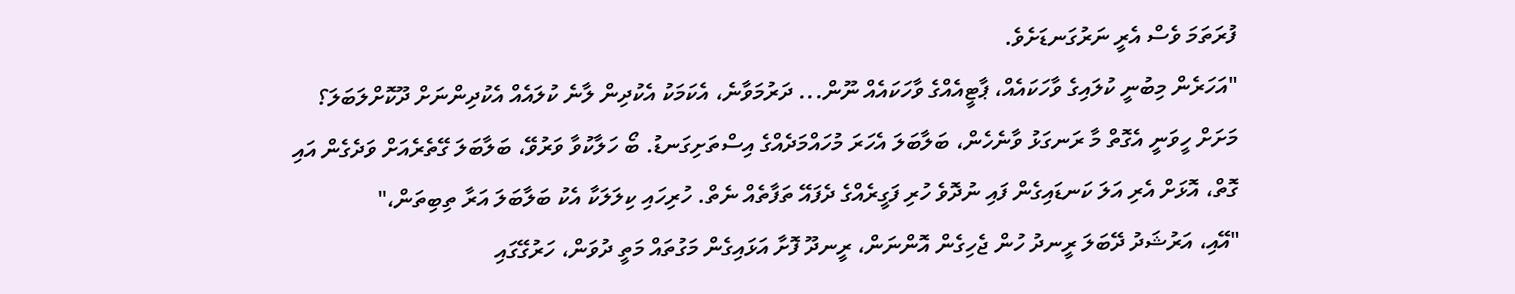ފުރަތަމަ ވެސް އެރީ ނަރުގަނޑަށެވެ.
"އަހަރެން މިބުނީ ކުލައިގެ ވާހަކައެއް، ޕާޓީއެއްގެ ވާހަކައެއް ނޫން... ދަރުމަވާނެ، އެކަމަކު އެކުދިން ލާނެ ކުލައެއް އެކުދިންނަށް ދޫކޮށްލަބަލަ؟ މަށަށް ހީވަނީ އެގޮތް މާ ރަނގަޅު ވާނެހެން، ބަލާބަލަ އެހަރަ މުހައްމަދެއްގެ އިސްތަށިގަނޑު. ބޯ ހަލާކުވާ ވަރުވޭ، ބަލާބަލަ ގޭތެރެއަށް ވަދެގެން އައި ގޮތް، އޮޅަށް އެރި އަލަ ކަނޑައިގެން ފައި ނުދޮވެ ހުރި ފަގީރެއްގެ ދެފައޭ ތަފާތެއް ނެތް. ހުރިހައި ކިލަލަކާ އެކު ބަލާބަލަ އަރާ ތިބިތަން،"
"އޭއި، އަރުޝަދު ދޭބަލަ ރީނދު ހުން ޖެހިގެން އޮންނަން، ރީނދޫ ފޮށާ އަޅައިގެން މަގުތައް މަތީ ދުވަން، ހަރުގޭގައި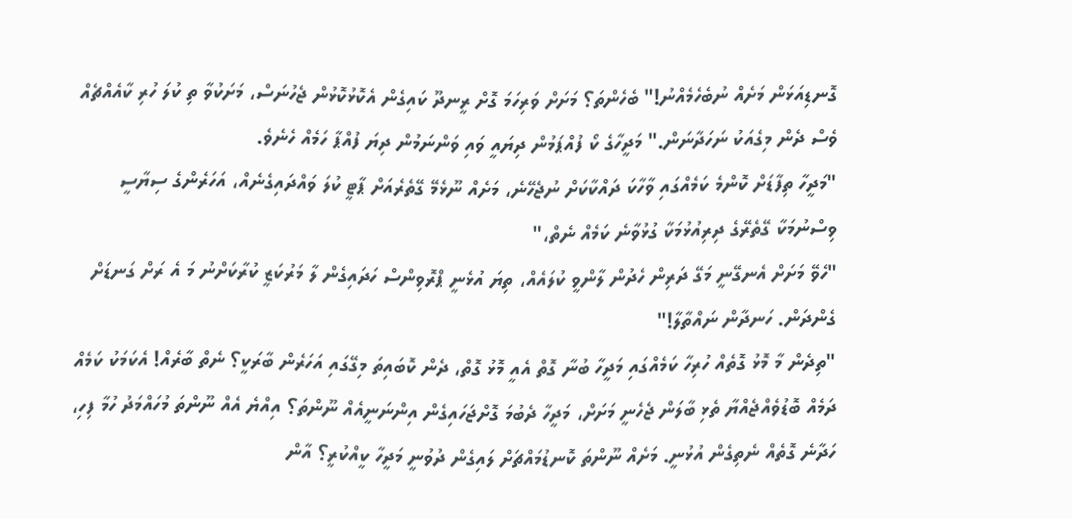ގޮނޑިއަޅަން މަށެއް ނުބެހެމެއްނު!" ބެހެންތަ؟ މަށަށް ވަރިހަމަ ގޮށް ރީނދޫ ކައިގެން އެކޮޅުކޮޅުން ޖެހުނަސް، މަށަކުވާ ތި ކުލަ ހުރި ކާއެއްޗެއް ވެސް ދެން މިގެއަކު ނަހަދާނަން." މަދީހާގެ ކޯ ފުއްޕަމުން ދިޔައީ ވައި ވަންނަމުން ދިޔަ ފުއްޕާ ހަމެއް ހެނެވެ.
"މަދީހާ ތިފާޑަށް ކޮންމެ ކަމެއްގައި ވާހާކަ ދައްކާކަށް ނުޖެހޭނެ، މަށެއް ނޫޅެމޭ ގޭތެރެއަށް ޕާޓީ ކުލަ ވައްދައިގެނެއް، އަހަރެންގެ ސިޔާސީ ވިސްނުމަކާ ގޭތެރޭގެ ދިރިއުޅުމަކާ ގުޅުވާނެ ކަމެއް ނެތް،"
"ހެވޭ މަށަށް އެނގޭނީ މަގޭ ދަރިން ހެދުން ލާންވީ ކުލައެއް، ތިޔަ އުޅެނީ ޕްރޮވިންސް ހަދައިގެން ލާ މަރުކަޒީ ކުރާކަށްނު މަ އެ ރަށް ގަނޑަށް ގެންދަން. ހަނދާން ނައްތާލާ!"
"ތިދެން މާ މޮޅު ގޮތެއް ހުރިހާ ކަމެއްގައި މަދީހާ ބުނާ ގޮތް އެއީ މޮޅު ގޮތް، ދެން ކޮބައިތަ މިގޭގައި އަހަރެން ބާރަކީ؟ ނެތް ބާރެއް! އެކަމަކު ކަމެއް ދަމެއް ބޮޑުވެއްޖެއްޔާ ތެޅި ބާލަން ޖެހެނީ މަށަށް، މަދީހާ ދެބުމަ ގޮށްޖަހައިގެން އިންނަނީއެއް ނޫންތަ؟ އިއްޔެ އެއް ނޫންތަ މުހައްމަދު ހުމާ ފިހި، ހަދާނެ ގޮތެއް ނެތިގެން އުޅުނީ. މަށެއް ނޫންތަ ކޮނޑުމައްޗަށް ލައިގެން ދުވުނީ މަދީހާ ކީއްކުރީ؟ އާން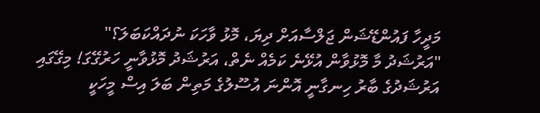މަދީހާ ފައުންޑޭޝަން ޖަލްސާއަށް ދިޔަ، މޮޅު ވާހަކަ ނުދައްކަބަލަ؟"
"އަރުޝަދު މާ މޮޅުވާން އުޅޭނެ ކަމެއް ނެތް، އަރުޝަދު މޮޅުވާނީ ހަރުގޭގަ! މިގޭގައި އަރުޝަދުގެ ބާރު ހިނގާނީ އޮންނަ އުސޫލުގެ މަތިން ބަލަ އިސް މީހަކީ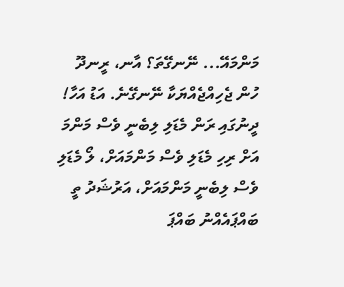މަންމައޭ... ނޭނގޭތަ؟ އާނ، ރީނދޫ ހުން ޖެހިއްޖެއްޔަކާ ނޭނގޭނެ. އަޑު އަހާ! ދީނުގައި ރަން މެޑަލި ލިބެނީ ވެސް މަންމަ އަށް ރިހި މެޑަލި ވެސް މަންމައަށް، ލޯ މެޑަލި ވެސް ލިބެނީ މަންމައަށް، އަރުޝަދު ތީ ބައްޕައެއްނު ބައްޕަ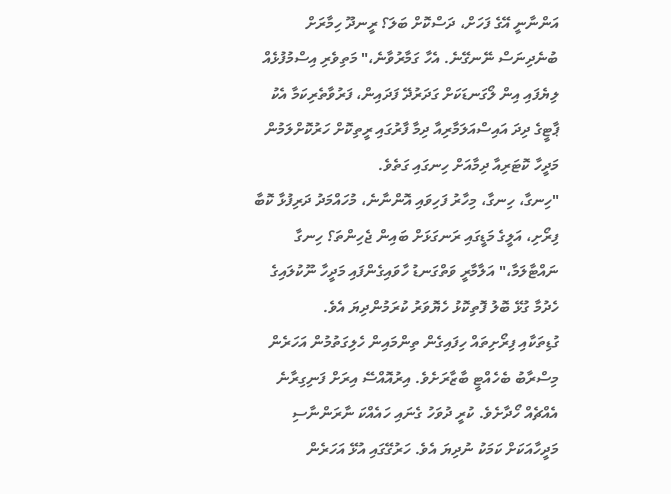އަންނާނީ އޭގެ ފަހަށް، ދަސްކޮށް ބަލަ؟ ރީނދޫ ހިމާރަށް ބުނެދިނަސް ނޭނގޭނެ. އެހާ ގަމާރުވާނެ،" މަތިވެރި އިސްމުފުޅެއް ލިޔެފައި އިން ލޯގަނޑަކަށް ގަދަރުދޭ ފަދައިން، ފަރުވާތެރިކަމާ އެކު ޕާޓީގެ ދިދަ އައިސްއަލަމާރިއާ ދިމާ ފާރުގައި ރީތިކޮށް ހަރުކޮށްލަމުން މަދީހާ ކޮޓަރިއާ ދިމާއަށް ހިނގައި ގަތެވެ.
"ހިނގާ، ހިނގާ، މިހާރު ފަހިވައި އޮންނާނެ، މުހައްމަދު ދަރިފުޅާ ކޮބާ ފިރޯށި، އަލީގެ މަޑީގައި ރަނގަޅަށް ބައިން ޖެހިންތަ؟ ހިނގާ ނައްޓާލަމާ،" އަލާމާރީ ވަތްގަނޑު ހާވައިގެންފައި މަދީހާ ނޫކުލައިގެ ހެދުމާ ގުޅޭ ބޮލު ފޮތިކޮޅު ހެޔޮވަރު ކުރަމުންދިޔަ އެވެ.
ގުޑިތަކާއި ފިރޯށިތައް ހިފައިގެން ތިންމައިން ހެލިގަތުމުން އަހަރެން މިސްރާބު ބެހެއްޓީ ބާޒާރަށެވެ. އިރުއޮއްސޭ އިރަށް ފަނިގިރާނެ އެއްޗެއް ހޯދާށެވެ. ކުރީ ދުވަހު ގެނައި ހައެއްކަ ނާރަންނާސި މަދީހާއަކަށް ކަމަކު ނުދިޔަ އެވެ. ހަރުގޭގައި އުޅޭ އަހަރެން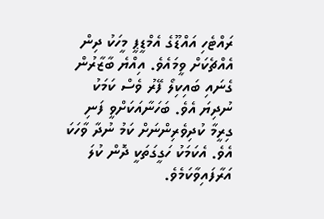ރައްޓެހި އައްޑޫގެ އެމްޑީޕީ މީހަކު ދިން އެއްޗެކަށް ވީމައެވެ. އިއްޔެ ބާޒާރުން ގެނައި ބައިކިލޯ ފޭރު ވެސް ކަމަކު ނުދިޔަ އެވެ. ބަހަނާއަކަށްވީ ފަނި ގިރީމާ ކުދިވެރިންނަށް ކަމު ނުދާ ވާހަކަ އެވެ. އެކަމަކު ހަގީގަތަކީ ދޮން ކުލަ އަރާފައިވާކަމެވެ.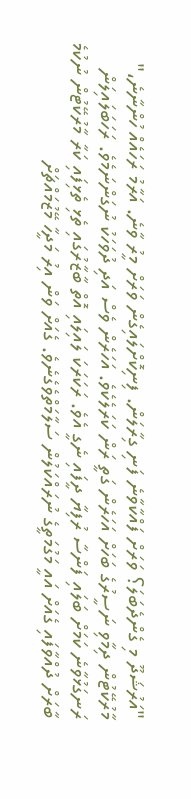"އަރުޝަދޫ މި ގެންދެބަލަ؟ ވަރަށް ފައްކާވާނެ ފަނި ގިރާލަން. ފިނިކޮށްލައިގެން ވަރަށް މީރު ވާނެ. އަރާމު ރަހައެއް ހުންނާނެ،" މާރުކޭޓުން ދިމާވި ނަސީރުގެ ބަހަށް އަހަރެން ގަތީ ރަން ކަރަލެކެވެ. އަހަރެން ވެސް އަދި ދުވަހަކު ނުގަންނަމެވެ. ރަހަބަލައިލަން ރަނގަޅުވާނެ ކަމަށް ބަލައި ފަންސާ ރުފިޔާ ދީފައި ނެގީ އެވެ. ރަކަރަކަ ލައިލައި އޮތް ބާޒާރުގައި ތެޅި ތެޅިފައި ކަރާ މާރުކޭޓުން ނުކުމެ ބާރަށް ދުއްވާފައި ގެއަށް އައީ މަގުމަތީގެ ނުރައްކަލުން ސަލާމަތްވެގެނެވެ. ގެއަށް ވަން އިރު މަދީހާ މޭޒުމައްޗަށް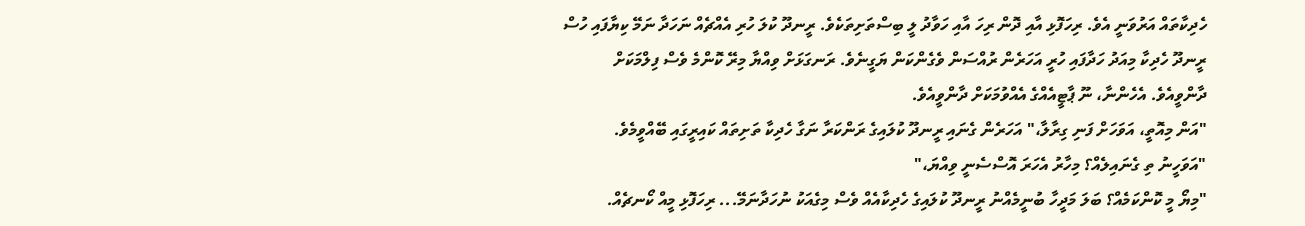ހެދިކާތައް އަރުވަނީ އެވެ. ރިހަފޮޅި އާއި ދޮން ރިހަ އާއި ހަވާދު ލީ ބިސްތަށިތަކެވެ. ރީނދޫ ކުލަ ހުރި އެއްޗެއް ނަހަދާ ނަމޭ ކިޔާފައި ހުސް ރީނދޫ ހެދިކާ މިއަދު ހަދާފައި ހުރީ އަހަރެން ރުއްސަން ވެގެންކަން ޔަގީނެވެ. ރަނގަޅަށް ވިއްޔާ މިރޭ ކޮންމެ ވެސް ފިލްމަކަށް ދާންވީއެވެ. އެހެންނާ، ނޫ ޕާޓީއެއްގެ އެއްވުމަކަށް ދާންވީއެވެ.
"އަން މިއޮތީ، އަވަހަށް ފަނި ގިރާލާ،" އަހަރެން ގެނައި ރީނދޫ ކުލައިގެ ރަންކަރާ ނަގާ ހެދިކާ ތަށިތައް ކައިރީގައި ބޭއްވީމެވެ.
"އަވަހީނު ތި ގެނައިލެއް؟ މިހާރު އެހަރަ އޮސްސެނީ ވިއްޔަ،"
"މިޔޯ މީ ކޮންކަމެއް؟ ބަލަ މަދީހާ ބުނީމެއްނު ރީނދޫ ކުލައިގެ ހެދިކާއެއް ވެސް މިގެއަކު ނުހަދާނަމޭ... ރިހަފޮޅި މީއް ކޯނޗެއް.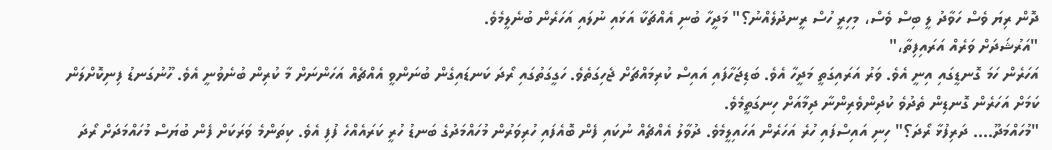ދޮން ރިޔަ ވެސް ހަވާދު ލީ ބިސް ވެސް، މިހިރީ ހުސް ރީނދުލެއްނު؟" މަދީހާ ބުނި އެއްޗަކާ އަޅައި ނުލައި އަހަރެން ބުނެލީމެވެ.
"އަރުޝަދަށް ވަރެއް އަރައިފިތާ،"
އަހަރެން ހަމަ ގޮނޑީގައި އިނީ އެވެ. ވަރު އަރައިގަތީ މަދީހާ އެވެ. ބަޑިޖަހާފައި އައިސް ކުރިމައްޗަށް ޖެހިގަތެވެ. ހަގީގަތުގައި ރޯދަ ކަނޑައިގެން ބުނަންވީ އެއްޗެއް އަހަންނަށް މާ ކުރިން ބުނެވުނީ އެވެ. ހޫނުގަނޑު ފިނިކޮށްލަން ކަމަށް އަހަރެން ގޮނޑިން ތެދުވެ ކުދިންވެރިންނާ ދިމާއަށް ހިނގަތީމެވެ.
"މުހައްމަދޫ.... ދަރިފުޅާ ރޯދަ؟" ހިނި އައިސްފައި ހުރެ އަހަރެން އަހައިލީމެވެ. ދުވާލު އެއްޗެއް ނުކައި ފެން ބޮއެފައި ހުރިވަރުން މުހައްމަދުގެ ބަނޑު ހުރީ ކަރައެއްހެ ފުފި އެވެ. ކިތަންމެ ވަރަކަށް ފެން ބުޔަސް މުހައްމަދަށް ރޯދަ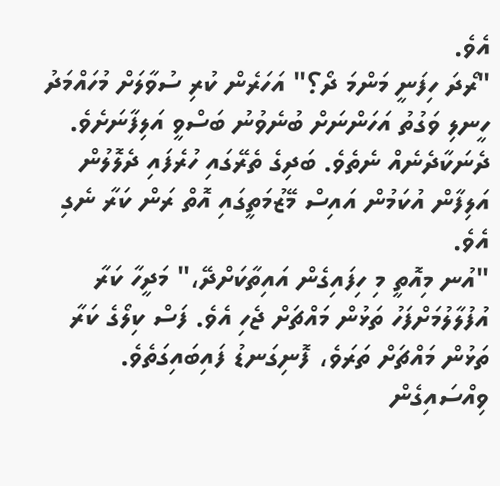އެވެ.
"ރޯދަ ހިފަނީ މަންމަ ދޯ؟" އަހަރެން ކުރި ސުވާލަށް މުހައްމަދު ހީނލި ވަގުތު އަހަންނަށް ބުނެވުނު ބަސްވީ އަލިފާނަށެވެ. ދެނަކާދެނެއް ނެތެވެ. ބަދިގެ ތެރޭގައި ހުރެފައި ދެލޮލުން އަލިފާން އުކަމުން އައިސް މޭޒުމަތީގައި އޮތް ރަން ކަރާ ނެގި އެވެ.
"އުނ މިއޮތީ މި ހިފައިގެން އައިތާކަށްދޭ،" މަދީހާ ކަރާ އުފުލާލުމަށްފަހު ތަޅުން މައްޗަށް ޖެހި އެވެ. ފަސް ކިލޯގެ ކަރާ ތަޅުން މައްޗަށް ތަރަވެ، ފޮނިގަނޑު ފައިބައިގަތެވެ. ވިއްސައިގެން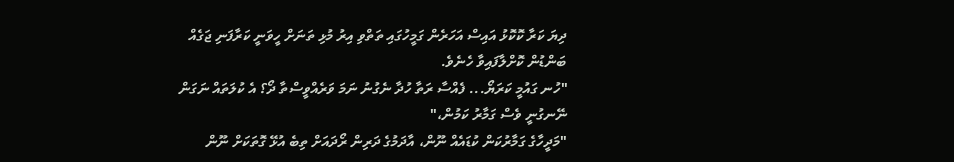ދިޔަ ކަރާ ކޮކޮޅު އައިސް އަހަރެން ގަމީހުގައި ތަތްވި އިރު މުޅި ތަނަށް ހީވަނީ ކަރާފަނި ޖަގެއް ބަންޑުން ކޮށްލާފައިވާ ހެނެވެ.
"ހުނ ގައުމީ ކަރަޔޯ... ފެއްސާ ރަތާ ހުދާ ނެގުނު ނަމަ ވަރެއްވީސްތާ ދޯ؟ އެ ކުލަތައް ނަގަން ނޭނގުނީ ވެސް ގަމާރު ކަމުން،"
"މަދީހާގެ ގަމާރުކަން ކުޑައެއް ނޫން، އާދަމުގެ ދަރިން ރޯދައަށް ތިބެ އުޅޭ ގޮތަކަށް ނޫން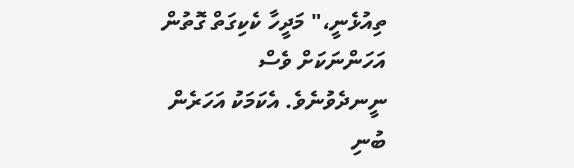ތިއުޅެނީ،" މަދީހާ ކެކިގަތް ގޮތުން އަހަންނަކަށް ވެސް ނީނދެވުނެވެ. އެކަމަކު އަހަރެން ބުނި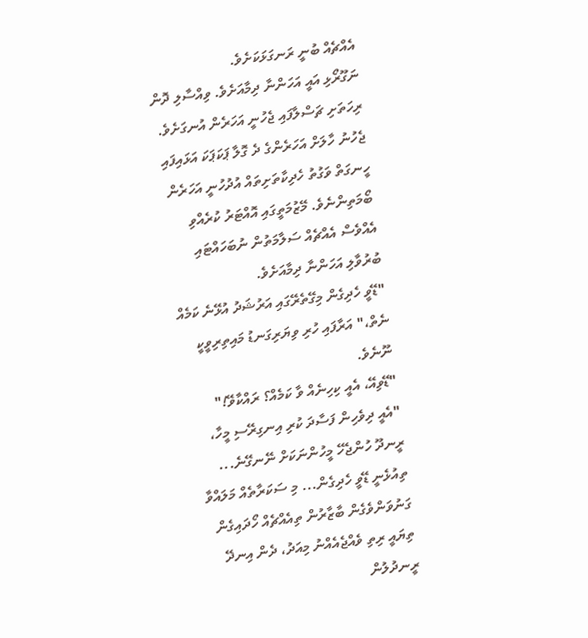އެއްޗެއް ބުނީ ރަނގަޅަކަށެވެ.
ނަގޫރޯޅި އައީ އަހަންނާ ދިމާއަށެވެ. ވިއްސާލި ދޮން ރިހަތަށި ޗަސްލާފައި ޖެހުނީ އަހަރެން އުނގަށެވެ. ޖެހުނު ހާލަށް އަހަރެންގެ ދެ ގޮލާ ޕަކަޕަކަ އަޅައިފައި ހީނގަތް ވަގުތު ހެދިކާތަށިތައް އުދުހުނީ އަހަރެން ބޯމަތިންނެވެ. މޭޒުމަތީގައި އޮއްޓަރު ކުރެއްވި އެއްވެސް އެއްޗެއް ސަލާމަތުން ނުބަހައްޓައި ބުރުވާލި އަހަންނާ ދިމާއަށެވެ.
"ޑޭވީ ހެދިގެން މިގޭތެރޭގައި އަރުޝަދު އުޅޭނެ ކަމެއް ނެތް،" އަރާފައި ހުރި ވިޔަރިގަނޑު މައިތިރިވީކީ ނޫނެވެ.
"ޑޭވިއޭ، އެއީ ކިހިނެއް ވާ ކަމެއް؟ ރައްކާވޭ!"
"އެއީ ދިވެހިން ފަސާދަ ކުރި އިނގިރޭސި މީހާ، ރީނދޫ ހުންޖެހޭ މީހުންނަކަށް ނޭނގޭނެ... ތިއުޅެނީ ޑޭވީ ހެދިގެން... މި ސަކަރާތެއް މަލައްވާ ގަނުވަންވެގެން ބާޒާރުން ތިއެއްޗެއް ހޯދައިގެން ތިޔައީ ރިތި ވެއްޖެއެއްނު މިއަދު، ދެން އިނދޭ ރީނދުލުން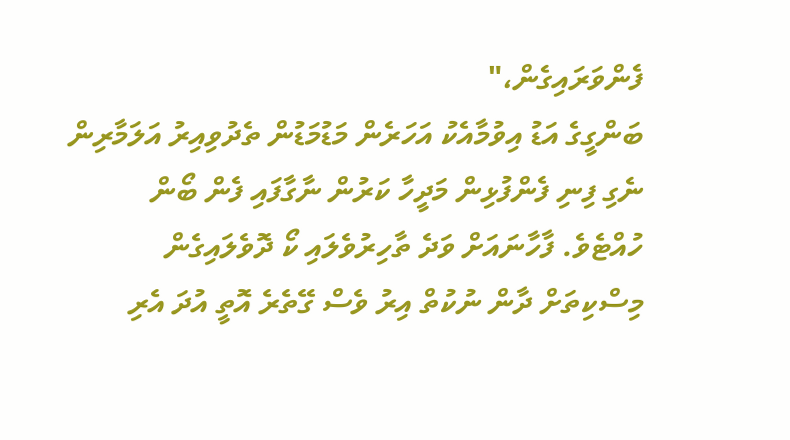ފެންވަރައިގެން،"
ބަންގީގެ އަޑު އިވުމާއެކު އަހަރެން މަޑުމަޑުން ތެދުވިއިރު އަލަމާރިން ނެގި ފިނި ފެންފުޅިން މަދީހާ ކަރުން ނާގާފައި ފެން ބޯން ހުއްޓެވެ. ފާހާނައަށް ވަދެ ތާހިރުވެލައި ކޯ ދޮވެލައިގެން މިސްކިތަށް ދާން ނުކުތް އިރު ވެސް ގޭތެރެ އޮތީ އުދަ އެރި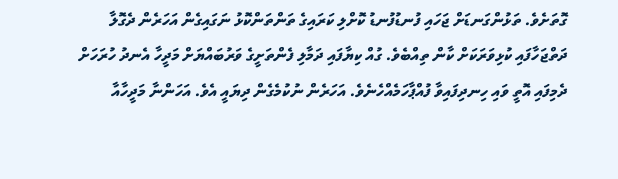ގޮތަށެވެ. ތަޅުންގަނޑަށް ޖަހައި ފުނޑުފުނޑު ކޮށްލި ކަރައިގެ ތަންތަންކޮޅު ނަގައިގެން އަހަރެން ދެގޮލާ ދަތްޖަހާފައި ކުޅިވަރަކަށް ކާން ތިއްބެވެ. ގުއް ކިޔާފައި ދަމާލި ފެންތަށީގެ ވަރުބައްޔަށް މަދީހާ އެނދު ހުރަހަށް ދެމިފައި އޮތީ ވައި ހިނދިފައިވާ ފުއްޕާހަމެއްހެނެވެ. އަހަރެން ނުކުމެގެން ދިޔައީ އެވެ. އަހަންނާ މަދީހާއާ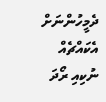ދެމީހުންނަށް އެކައްޗެއް ނުކިއި ރޯދަ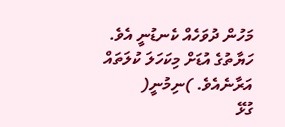މަހުން ދުވަހެއް ކެނޑުނީ އެވެ. ހަޔާތުގެ އުޑަށް މިކަހަލަ ކުލަތައް އަރާނެއެވެ. )ނިމުނީ(
ގުޅޭ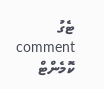ޓެގު
comment ކޮމެންޓް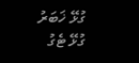ގުޅޭ ޚަބަރު
ގުޅޭ ޓެގު